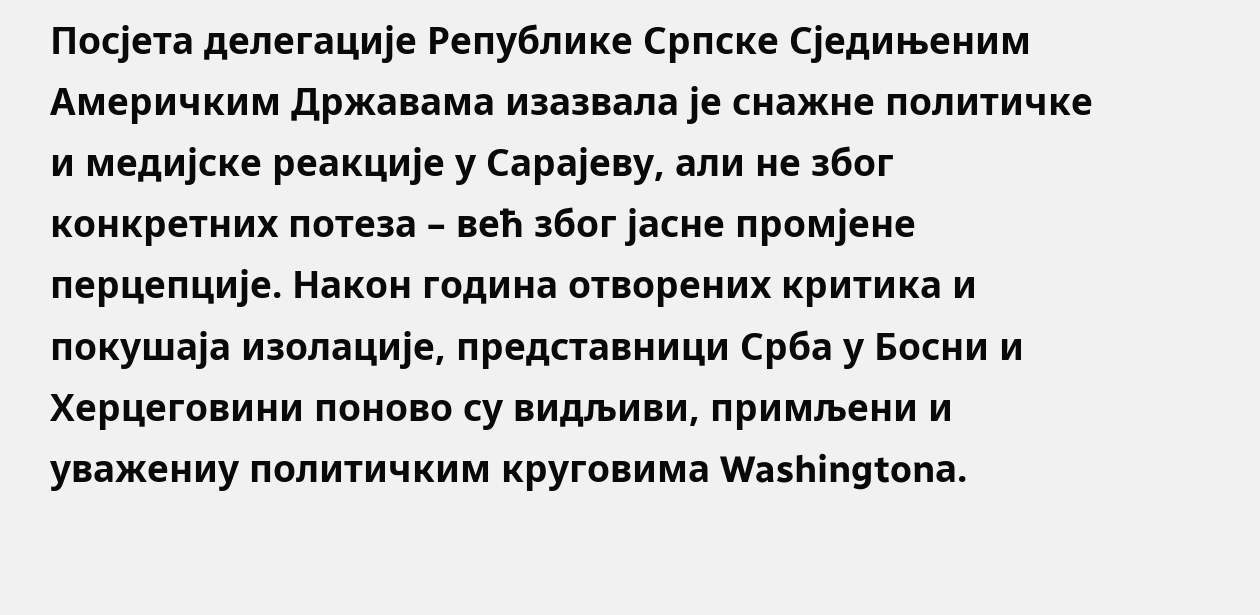Посјета делегације Републике Српске Сједињеним Америчким Државама изазвала је снажне политичке и медијске реакције у Сарајеву, али не због конкретних потеза – већ због јасне промјене перцепције. Након година отворених критика и покушаја изолације, представници Срба у Босни и Херцеговини поново су видљиви, примљени и уважениу политичким круговима Washingtonа.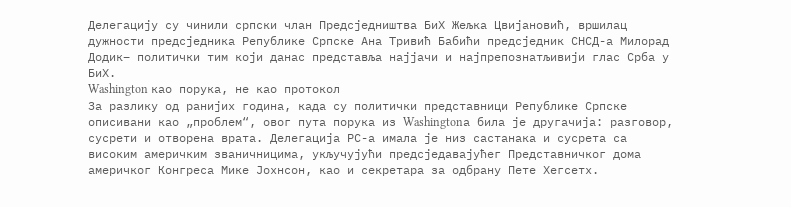Делегацију су чинили српски члан Предсједништва БиХ Жељка Цвијановић, вршилац дужности предсједника Републике Српске Ана Тривић Бабићи предсједник СНСД-а Милорад Додик– политички тим који данас представља најјачи и најпрепознатљивији глас Срба у БиХ.
Washington као порука, не као протокол
За разлику од ранијих година, када су политички представници Републике Српске описивани као „проблем“, овог пута порука из Washingtonа била је другачија: разговор, сусрети и отворена врата. Делегација РС-а имала је низ састанака и сусрета са високим америчким званичницима, укључујући предсједавајућег Представничког дома америчког Конгреса Мике Јохнсон, као и секретара за одбрану Пете Хегсетх.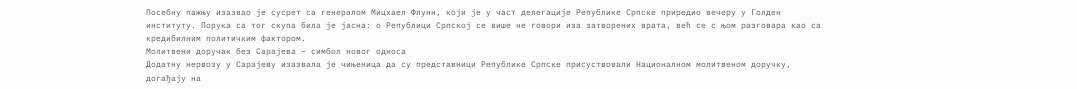Посебну пажњу изазвао је сусрет са генералом Мицхаел Флyнн, који је у част делегације Републике Српске приредио вечеру у Голден институту. Порука са тог скупа била је јасна: о Републици Српској се више не говори иза затворених врата, већ се с њом разговара као са кредибилним политичким фактором.
Молитвени доручак без Сарајева – симбол новог односа
Додатну нервозу у Сарајеву изазвала је чињеница да су представници Републике Српске присуствовали Националном молитвеном доручку, догађају на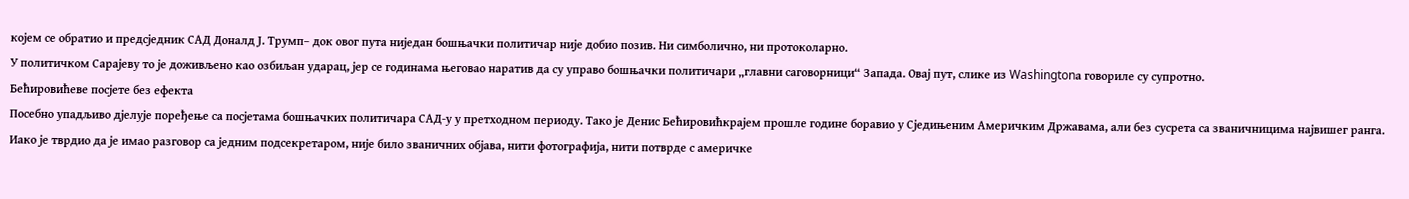којем се обратио и предсједник САД Доналд Ј. Трумп– док овог пута ниједан бошњачки политичар није добио позив. Ни симболично, ни протоколарно.
У политичком Сарајеву то је доживљено као озбиљан ударац, јер се годинама његовао наратив да су управо бошњачки политичари „главни саговорници“ Запада. Овај пут, слике из Washingtonа говориле су супротно.
Бећировићеве посјете без ефекта
Посебно упадљиво дјелује поређење са посјетама бошњачких политичара САД-у у претходном периоду. Тако је Денис Бећировићкрајем прошле године боравио у Сједињеним Америчким Државама, али без сусрета са званичницима највишег ранга. Иако је тврдио да је имао разговор са једним подсекретаром, није било званичних објава, нити фотографија, нити потврде с америчке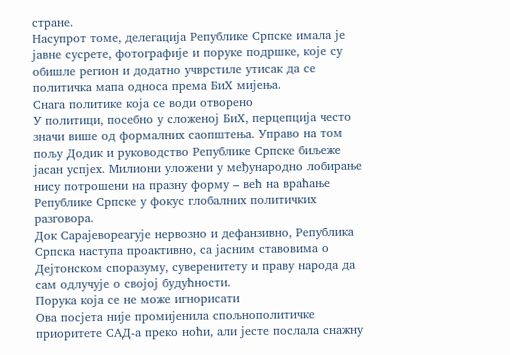стране.
Насупрот томе, делегација Републике Српске имала је јавне сусрете, фотографије и поруке подршке, које су обишле регион и додатно учврстиле утисак да се политичка мапа односа према БиХ мијења.
Снага политике која се води отворено
У политици, посебно у сложеној БиХ, перцепција често значи више од формалних саопштења. Управо на том пољу Додик и руководство Републике Српске биљеже јасан успјех. Милиони уложени у међународно лобирање нису потрошени на празну форму – већ на враћање Републике Српске у фокус глобалних политичких разговора.
Док Сарајевореагује нервозно и дефанзивно, Република Српска наступа проактивно, са јасним ставовима о Дејтонском споразуму, суверенитету и праву народа да сам одлучује о својој будућности.
Порука која се не може игнорисати
Ова посјета није промијенила спољнополитичке приоритете САД-а преко ноћи, али јесте послала снажну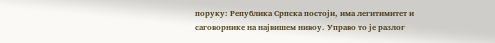поруку: Република Српска постоји, има легитимитет и саговорнике на највишем нивоу. Управо то је разлог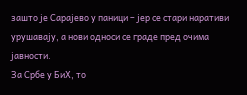зашто је Сарајево у паници – јер се стари наративи урушавају, а нови односи се граде пред очима јавности.
За Србе у БиХ, то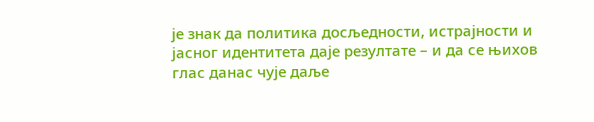је знак да политика досљедности, истрајности и јасног идентитета даје резултате – и да се њихов глас данас чује даље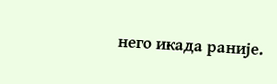него икада раније.